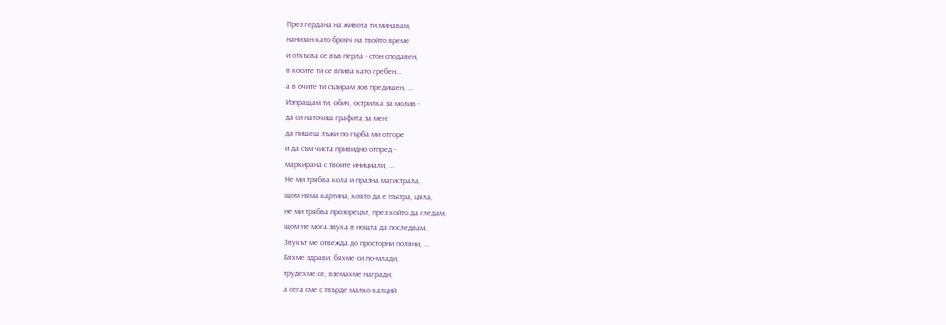През гердана на живота ти минавам,
нанизан като брояч на твойто време
и откъсва се във перла - стон сподавен,
в косите ти се впива като гребен...
а в очите ти съзирам зов предишен, ...
Изпращам ти, обич, острилка за молив -
да си наточиш графита за мен:
да пишеш лъжи по гърба ми отгоре
и да съм чиста привидно отпред -
маркирана с твоите инициали, ...
Не ми трябва кола и празна магистрала,
щом няма картина, която да е пъстра, цяла,
не ми трябва прозорецът, през който да гледам,
щом не мога звука в нощта да последвам.
Звукът ме отвежда до просторни поляни, ...
Бяхме здрави, бяхме си по-млади,
трудехме се, вземахме награди,
а сега сме с твърде малко калций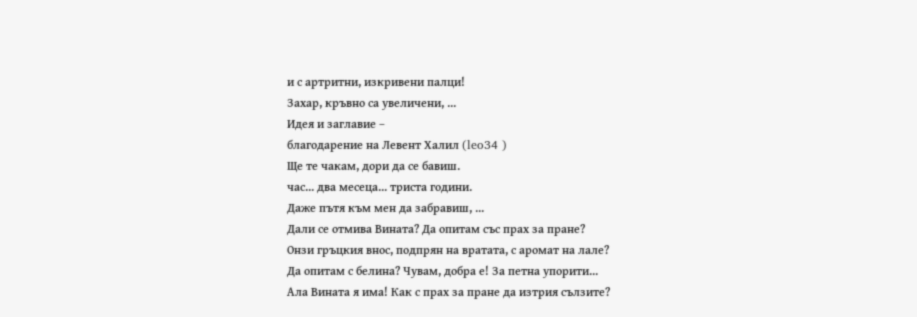и с артритни, изкривени палци!
Захар, кръвно са увеличени, ...
Идея и заглавие –
благодарение на Левент Халил (leo34 )
Ще те чакам, дори да се бавиш.
час... два месеца... триста години.
Даже пътя към мен да забравиш, ...
Дали се отмива Вината? Да опитам със прах за пране?
Онзи гръцкия внос, подпрян на вратата, с аромат на лале?
Да опитам с белина? Чувам, добра е! За петна упорити...
Ала Вината я има! Как с прах за пране да изтрия сълзите?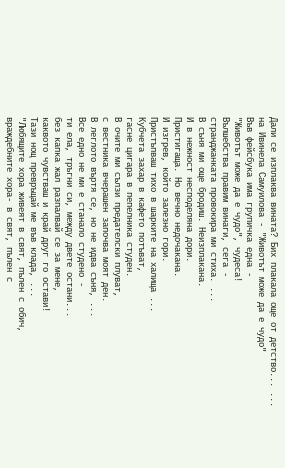Дали се изплаква вината? Бих плакала още от детство... ...
на Ивинела Самуилова - "Животът може да е чудо"
Във фейсбука има групичка една -
"Животът може да е чудо", чудеса!
Вълшебства правим винаги, сега -
странджанката провокира ми стиха. ...
В съня ми още бродиш. Неизплакана.
И в нежност несподеляна дори.
Пристигаща. Но вечно недочакана.
И изгрев, който залезно гори.
Пристъпваш тихо в шарките на халища ...
Кубчета захар в кафето потъват,
гасне цигара в пепелника студен.
В очите ми сълзи предателски плуват,
с вестника вчерашен започва моят ден.
В леглото въртя се, но не идва съня, ...
Все едно не ми е станало студено -
ти ела, тръгни си, между двете остани...
без капка жал разпалвай се за мене,
каквото чувстваш и край друг го остави!
Тази нощ превръщай ме във клада, ...
"Любящите хора живеят в свят, пълен с обич,
враждебните хора- в свят, пълен с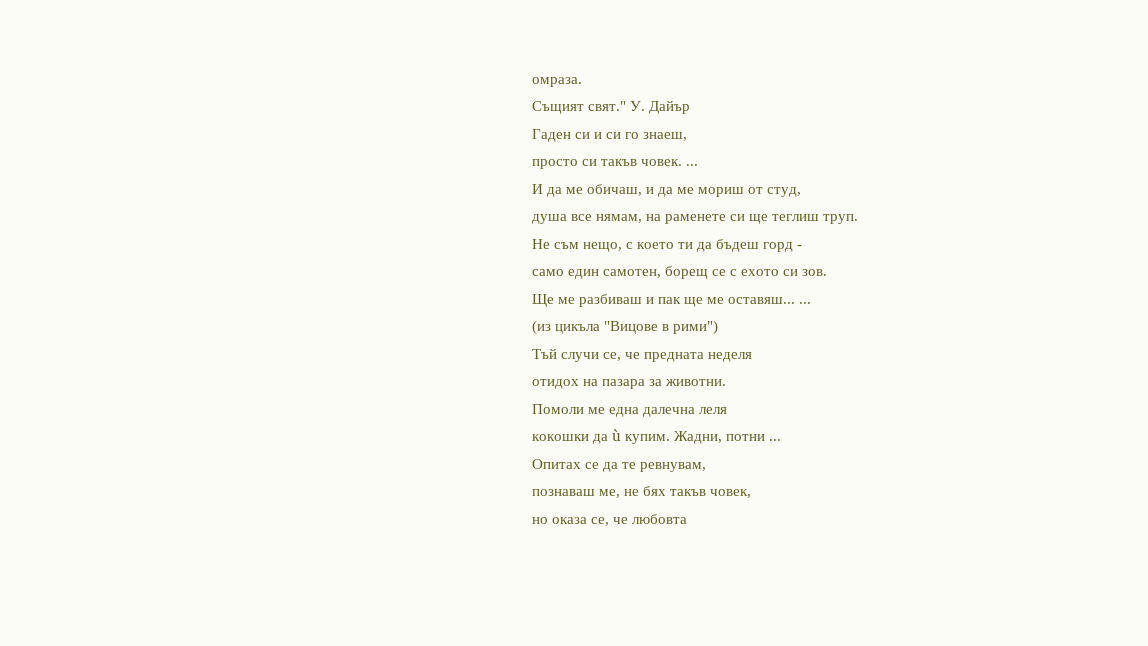омраза.
Същият свят." У. Дайър
Гаден си и си го знаеш,
просто си такъв човек. ...
И да ме обичаш, и да ме мориш от студ,
душа все нямам, на раменете си ще теглиш труп.
Не съм нещо, с което ти да бъдеш горд -
само един самотен, борещ се с ехото си зов.
Ще ме разбиваш и пак ще ме оставяш... ...
(из цикъла "Вицове в рими")
Тъй случи се, че предната неделя
отидох на пазара за животни.
Помоли ме една далечна леля
кокошки да ù купим. Жадни, потни ...
Опитах се да те ревнувам,
познаваш ме, не бях такъв човек,
но оказа се, че любовта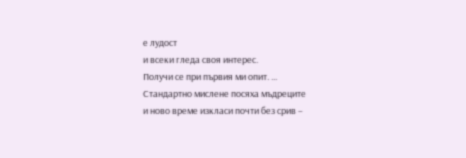е лудост
и всеки гледа своя интерес.
Получи се при първия ми опит. ...
Стандартно мислене посяха мъдреците
и ново време изкласи почти без срив –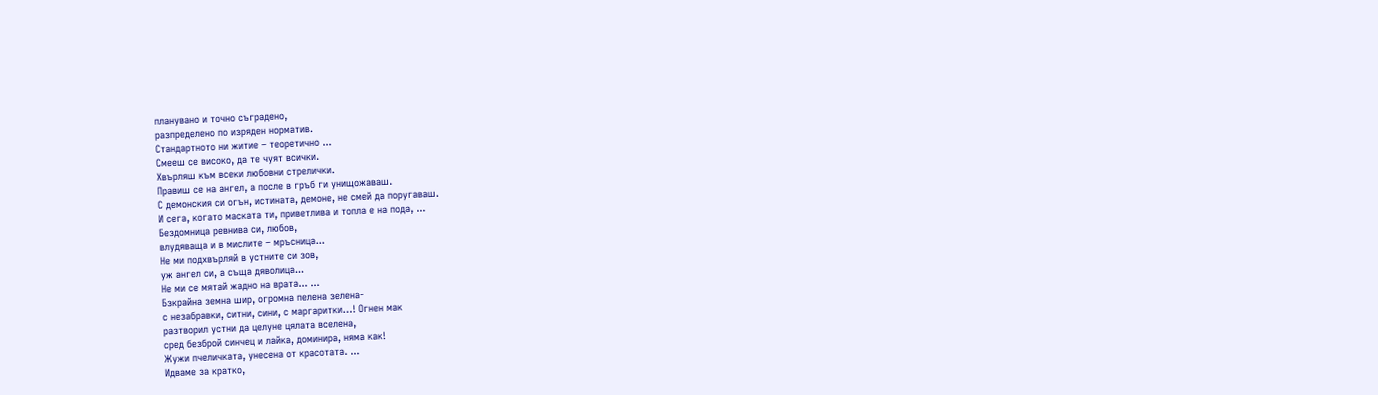планувано и точно съградено,
разпределено по изряден норматив.
Стандартното ни житие – теоретично ...
Смееш се високо, да те чуят всички.
Хвърляш към всеки любовни стрелички.
Правиш се на ангел, а после в гръб ги унищожаваш.
С демонския си огън, истината, демоне, не смей да поругаваш.
И сега, когато маската ти, приветлива и топла е на пода, ...
Бездомница ревнива си, любов,
влудяваща и в мислите – мръсница...
Не ми подхвърляй в устните си зов,
уж ангел си, а съща дяволица...
Не ми се мятай жадно на врата... ...
Бзкрайна земна шир, огромна пелена зелена-
с незабравки, ситни, сини, с маргаритки…! Огнен мак
разтворил устни да целуне цялата вселена,
сред безброй синчец и лайка, доминира, няма как!
Жужи пчеличката, унесена от красотата. ...
Идваме за кратко,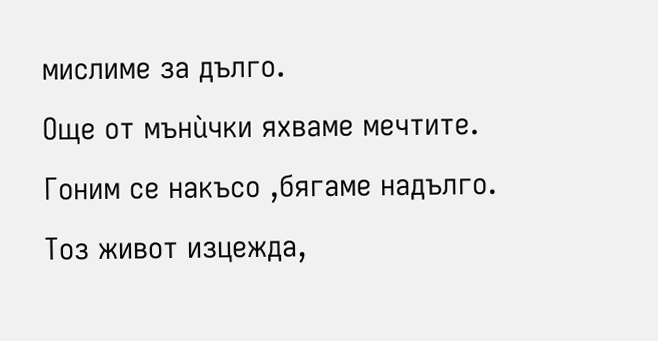мислиме за дълго.
Още от мънùчки яхваме мечтите.
Гоним се накъсо ,бягаме надълго.
Тоз живот изцежда,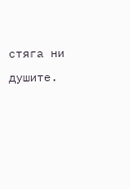стяга ни душите.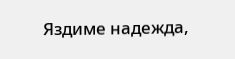Яздиме надежда,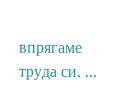впрягаме труда си. ...